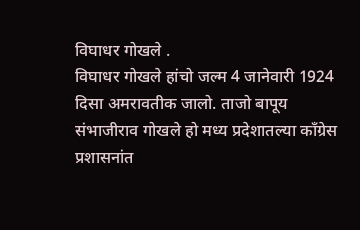विघाधर गोखले .
विघाधर गोखले हांचो जल्म 4 जानेवारी 1924 दिसा अमरावतीक जालो. ताजो बापूय संभाजीराव गोखले हो मध्य प्रदेशातल्या काँग्रेस प्रशासनांत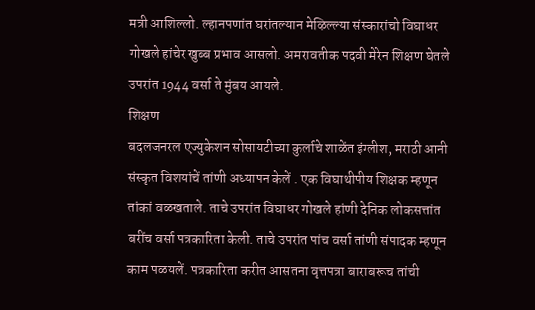मत्री आशिल्लो. ल्हानपणांत घरांतल्यान मेऴिल्ल्या संस्कारांचो विघाधर गोखले हांचेर खुब्ब प्रभाव आसलो. अमरावतीक पदवी मेरेन शिक्षण घेतले उपरांत 1944 वर्सा ते मुंबय आयले.
शिक्षण
बदलजनरल एज्युकेशन सोसायटीच्या कुर्लाचे शाळेंत इंग्लीश, मराठी आनी संस्कृत विशयांचें तांणी अध्यापन केलें . एक विघाथीपीय शिक्षक म्हणून तांकां वळखताले. ताचे उपरांत विघाधर गोखले हांणी देनिक लोकसत्तांत बरींच वर्सा पत्रकारिता केली. ताचे उपरांत पांच वर्सा तांणी संपादक म्हणून काम पळयलें. पत्रकारिता करीत आसतना वृत्तपत्रा बाराबरूच तांची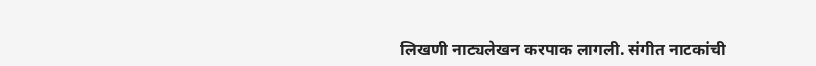लिखणी नाट्यलेखन करपाक लागली. संगीत नाटकांची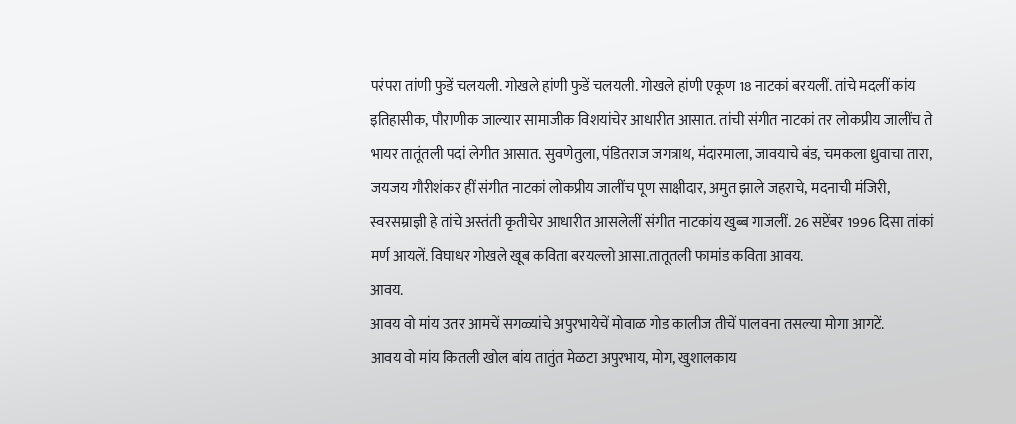परंपरा तांणी फुडें चलयली. गोखले हांणी फुडें चलयली. गोखले हांणी एकूण 18 नाटकां बरयलीं. तांचे मदलीं कांय इतिहासीक, पौराणीक जाल्यार सामाजीक विशयांचेर आधारीत आसात. तांची संगीत नाटकां तर लोकप्रीय जालींच ते भायर तातूंतली पदां लेगीत आसात. सुवणेतुला, पंडितराज जगत्राथ, मंदारमाला, जावयाचे बंड, चमकला ध्रुवाचा तारा, जयजय गौरीशंकर हीं संगीत नाटकां लोकप्रीय जालींच पूण साक्षीदार, अमुत झाले जहराचे, मदनाची मंजिरी, स्वरसम्राज्ञी हे तांचे अस्तंती कृतीचेर आधारीत आसलेलीं संगीत नाटकांय खुब्ब गाजलीं. 26 सप्टेंबर 1996 दिसा तांकां मर्ण आयलें. विघाधर गोखले खूब कविता बरयल्लो आसा.तातूतली फामांड कविता आवय.
आवय.
आवय वो मांय उतर आमचें सगळ्यांचे अपुरभायेचें मोवाळ गोड कालीज तीचें पालवना तसल्या मोगा आगटें.
आवय वो मांय कितली खोल बांय तातुंत मेळटा अपुरभाय, मोग, खुशालकाय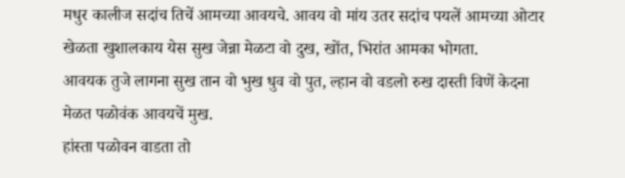मधुर कालीज सदांच तिचें आमच्या आवयचे. आवय वो मांय उतर सदांच पयलें आमच्या ओटार खेळता खुशालकाय येस सुख जेन्ना मेळटा वो दुख, खोंत, भिरांत आमका भोगता.
आवयक तुजे लागना सुख तान वो भुख धुव वो पुत, ल्हान वो वडलो रुख दास्ती विणें केदना मेळत पळोवंक आवयचें मुख.
हांस्ता पळोवन वाडता तो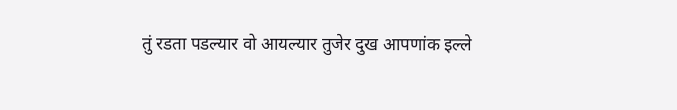तुं रडता पडल्यार वो आयल्यार तुजेर दुख आपणांक इल्ले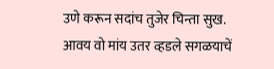उणे करून सदांच तुजेर चिन्ता सुख.
आवय वो मांय उतर व्हडले सगळयाचें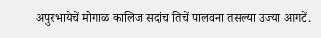अपुरभायेचें मोगाळ कालिज सदांच तिचें पालवना तसल्या उज्या आगटें.